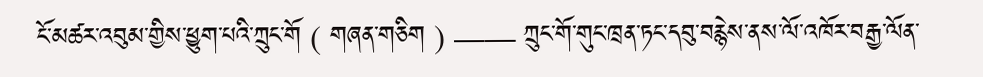ངོ་མཚར་འབུམ་གྱིས་ཕྱུག་པའི་ཀྲུང་གོ ( གཞན་གཅིག ) —— ཀྲུང་གོ་གུང་ཁྲན་ཏང་དབུ་བརྙེས་ནས་ལོ་འཁོར་བརྒྱ་ལོན་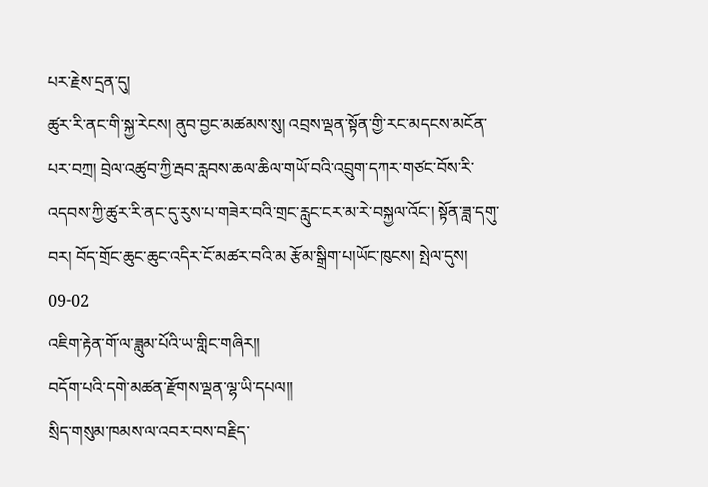པར་རྗེས་དྲན་དུ།
ཚུར་རི་ནང་གི་སྐྱ་རེངས། ནུབ་བྱང་མཚམས་སུ། འབྲས་ལྡན་སྟོན་གྱི་རང་མདངས་མངོན་པར་བཀྲ། བྲེལ་འཚུབ་ཀྱི་རྦབ་རླབས་ཆལ་ཆིལ་གཡོ་བའི་འབྲུག་དཀར་གཙང་བོས་རི་འདབས་ཀྱི་ཚུར་རི་ནང་དུ་རུས་པ་གཟེར་བའི་གྲང་རླུང་ངར་མ་རེ་བསྐྱལ་འོང་། སྟོན་ཟླ་དགུ་བར། བོད་གྲོང་ཆུང་ཆུང་འདིར་ངོ་མཚར་བའི་མ རྩོམ་སྒྲིག་པ།ཡོང་ཁུངས། སྤེལ་དུས། 09-02
འཇིག་རྟེན་གོ་ལ་ཟླུམ་པོའི་ཡ་གླིང་གཞིར།།
བདོག་པའི་དགེ་མཚན་རྫོགས་ལྡན་ལྷ་ཡི་དཔལ།།
སྲིད་གསུམ་ཁམས་ལ་འབར་བས་བརྗིད་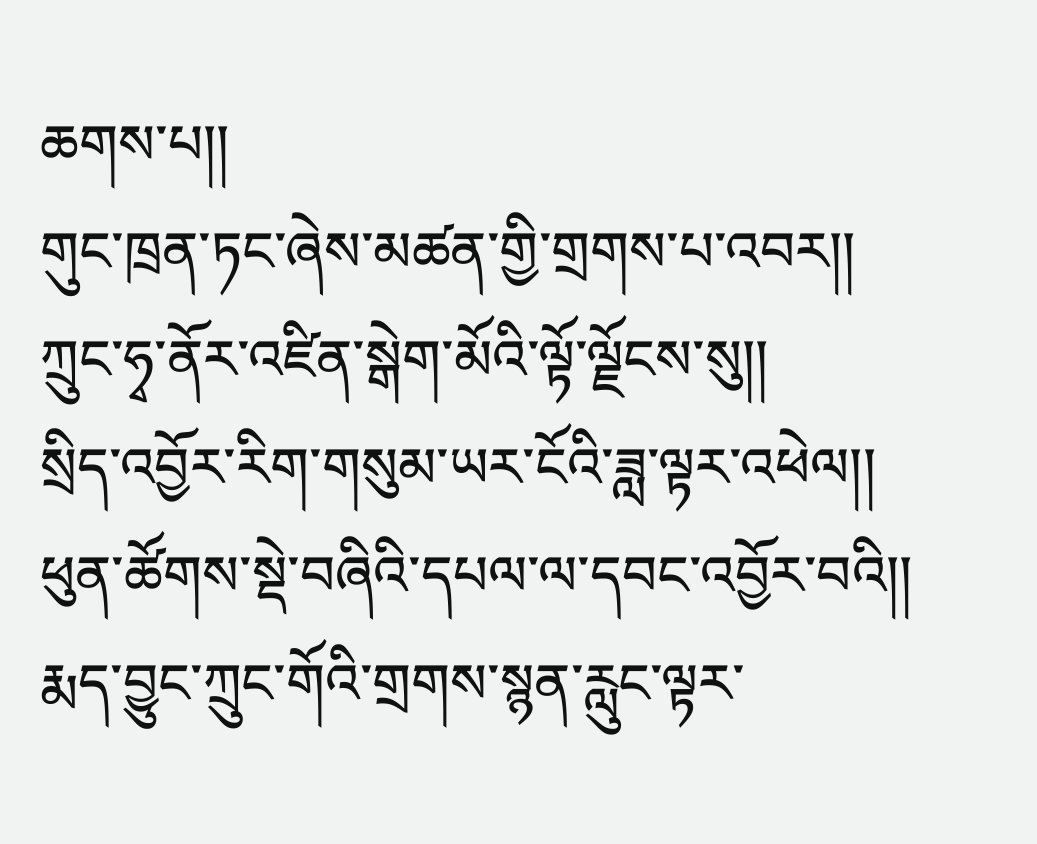ཆགས་པ།།
གུང་ཁྲན་ཏང་ཞེས་མཚན་གྱི་གྲགས་པ་འབར།།
ཀྲུང་ཧྭ་ནོར་འཛིན་སྒེག་མོའི་ལྟོ་ལྗོངས་སུ།།
སྲིད་འབྱོར་རིག་གསུམ་ཡར་ངོའི་ཟླ་ལྟར་འཕེལ།།
ཕུན་ཚོགས་སྡེ་བཞིའི་དཔལ་ལ་དབང་འབྱོར་བའི།།
རྨད་བྱུང་ཀྲུང་གོའི་གྲགས་སྙན་རླུང་ལྟར་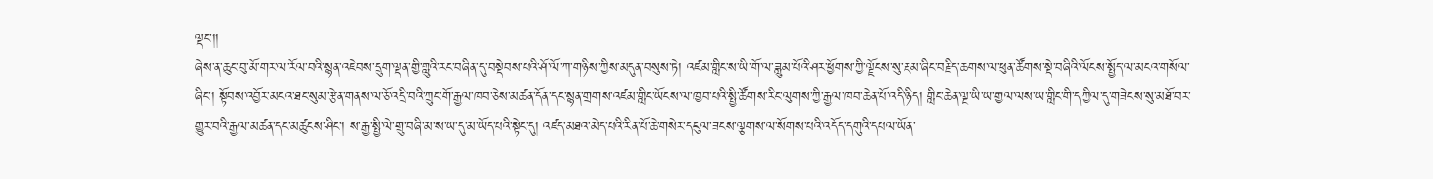ལྡང་།།
ཞེས་ན་ཆུང་བུ་མོ་གར་ལ་རོལ་བའི་སྙན་འཇེབས་དྲུག་ལྡན་གྱི་གླུའི་རང་བཞིན་དུ་བསྡེབས་པའི་ཤོ་ལོ་ཀ་གཉིས་ཀྱིས་མདུན་བསུས་ཏེ། འཛམ་གླིང་ས་ཡི་གོ་ལ་ཟླུམ་པོའི་ཤར་ཕྱོགས་ཀྱི་ལྗོངས་སུ་རྔམ་ཞིང་བརྗིད་ཆགས་ལ་ཕུན་ཚོགས་སྡེ་བཞིའི་ལོངས་སྤྱོད་ལ་མངའ་གསོལ་ཞིང་། སྟོབས་འབྱོར་མངའ་ཐང་སུམ་རྩེན་གནས་ལ་ཅོ་འདྲི་བའི་ཀྲུང་གོ་རྒྱལ་ཁབ་ཅེས་མཚན་དོན་དང་སྙན་གྲགས་འཛམ་གླིང་ཡོངས་ལ་ཁྱབ་པའི་སྤྱི་ཚོགས་རིང་ལུགས་ཀྱི་རྒྱལ་ཁབ་ཆེན་པོ་འདི་ཉིད། གླིང་ཆེན་ལྔ་ཡི་ཡ་གྱལ་ལས་ཡ་གླིང་གི་དཀྱིལ་དུ་གཟེངས་སུ་མཐོ་བར་གྱུར་བའི་རྒྱལ་མཚན་དང་མཚུངས་ཤིང་། ས་རྒྱ་སྤྱི་ལེ་གྲུ་བཞི་མ་ས་ཡ་དུ་མ་ཡོད་པའི་སྟེང་དུ། འཛད་མཐའ་མེད་པའི་རིན་པོ་ཆེ་གསེར་དངུལ་ཟངས་ལྕགས་ལ་སོགས་པའི་འདོད་དགུའི་དཔལ་ཡོན་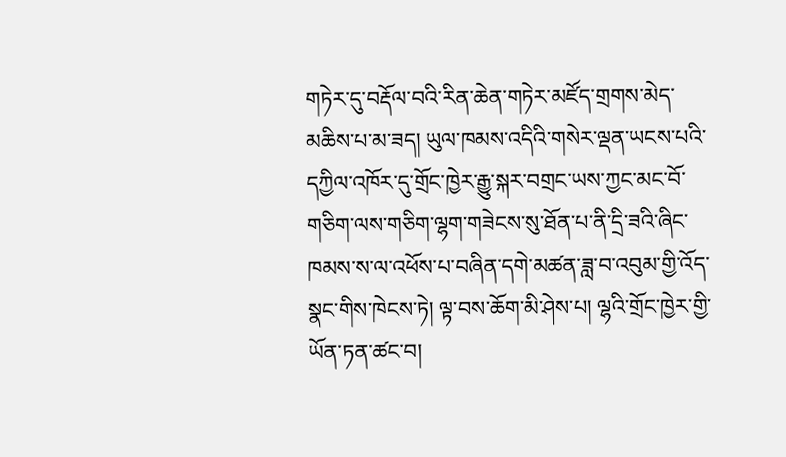གཏེར་དུ་བརྡོལ་བའི་རིན་ཆེན་གཏེར་མཛོད་གྲགས་མེད་མཆིས་པ་མ་ཟད། ཡུལ་ཁམས་འདིའི་གསེར་ལྡན་ཡངས་པའི་དཀྱིལ་འཁོར་དུ་གྲོང་ཁྱེར་རྒྱུ་སྐར་བགྲང་ཡས་ཀྱང་མང་བོ་གཅིག་ལས་གཅིག་ལྷག་གཟེངས་སུ་ཐོན་པ་ནི་དྲི་ཟའི་ཞིང་ཁམས་ས་ལ་འཕོས་པ་བཞིན་དགེ་མཚན་ཟླ་བ་འབུམ་གྱི་འོད་སྣང་གིས་ཁེངས་ཏེ། ལྟ་བས་ཆོག་མི་ཤེས་པ། ལྷའི་གྲོང་ཁྱེར་གྱི་ཡོན་ཏན་ཚང་བ།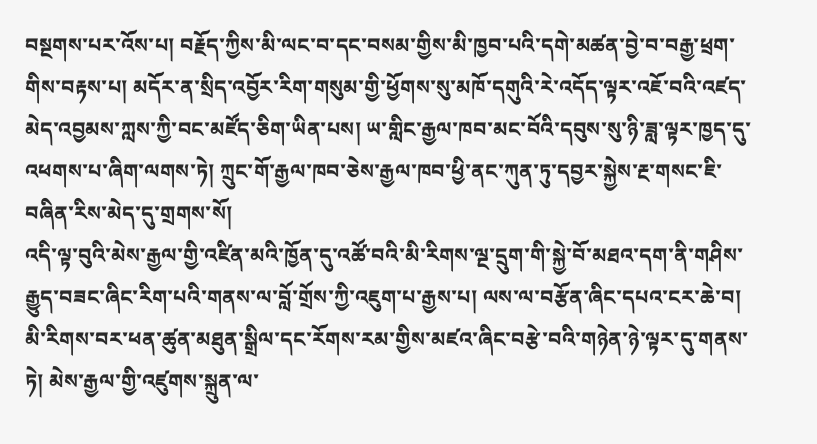བསྔགས་པར་འོས་པ། བརྗོད་ཀྱིས་མི་ལང་བ་དང་བསམ་གྱིས་མི་ཁྱབ་པའི་དགེ་མཚན་བྱེ་བ་བརྒྱ་ཕྲག་གིས་བརྟས་པ། མདོར་ན་སྲིད་འབྱོར་རིག་གསུམ་གྱི་ཕྱོགས་སུ་མཁོ་དགུའི་རེ་འདོད་ལྟར་འཇོ་བའི་འཛད་མེད་འབྱམས་ཀླས་ཀྱི་བང་མཛོད་ཅིག་ཡིན་པས། ཡ་གླིང་རྒྱལ་ཁབ་མང་བོའི་དབུས་སུ་ཉི་ཟླ་ལྟར་ཁྱད་དུ་འཕགས་པ་ཞིག་ལགས་ཏེ། ཀྲུང་གོ་རྒྱལ་ཁབ་ཅེས་རྒྱལ་ཁབ་ཕྱི་ནང་ཀུན་ཏུ་དབྱར་སྐྱེས་རྔ་གསང་ཇི་བཞིན་རིས་མེད་དུ་གྲགས་སོ།
འདི་ལྟ་བུའི་མེས་རྒྱལ་གྱི་འཛིན་མའི་ཁྱོན་དུ་འཚོ་བའི་མི་རིགས་ལྔ་དྲུག་གི་སྐྱེ་བོ་མཐའ་དག་ནི་གཤིས་རྒྱུད་བཟང་ཞིང་རིག་པའི་གནས་ལ་བློ་གྲོས་ཀྱི་འཇུག་པ་རྒྱས་པ། ལས་ལ་བརྩོན་ཞིང་དཔའ་ངར་ཆེ་བ། མི་རིགས་བར་ཕན་ཚུན་མཐུན་སྒྲིལ་དང་རོགས་རམ་གྱིས་མཛའ་ཞིང་བརྩེ་བའི་གཉེན་ཉེ་ལྟར་དུ་གནས་ཏེ། མེས་རྒྱལ་གྱི་འཛུགས་སྐྲུན་ལ་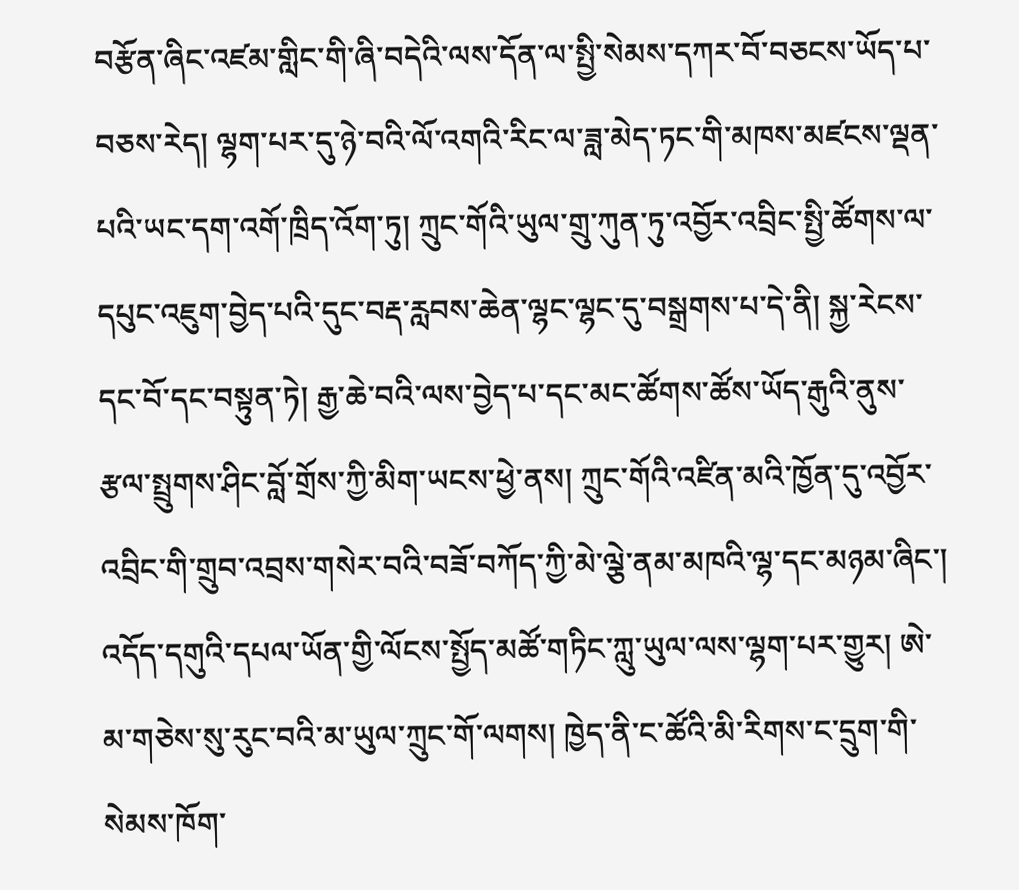བརྩོན་ཞིང་འཛམ་གླིང་གི་ཞི་བདེའི་ལས་དོན་ལ་སྤྱི་སེམས་དཀར་བོ་བཅངས་ཡོད་པ་བཅས་རེད། ལྷག་པར་དུ་ཉེ་བའི་ལོ་འགའི་རིང་ལ་ཟླ་མེད་ཏང་གི་མཁས་མཛངས་ལྡན་པའི་ཡང་དག་འགོ་ཁྲིད་འོག་ཏུ། ཀྲུང་གོའི་ཡུལ་གྲུ་ཀུན་ཏུ་འབྱོར་འབྲིང་སྤྱི་ཚོགས་ལ་དཔུང་འཇུག་བྱེད་པའི་དུང་བརྡ་རླབས་ཆེན་ལྷང་ལྷང་དུ་བསྒྲགས་པ་དེ་ནི། སྐྱ་རེངས་དང་བོ་དང་བསྟུན་ཏེ། རྒྱ་ཆེ་བའི་ལས་བྱེད་པ་དང་མང་ཚོགས་ཚོས་ཡོད་རྒུའི་ནུས་རྩལ་སྤྲུགས་ཤིང་བློ་གྲོས་ཀྱི་མིག་ཡངས་ཕྱེ་ནས། ཀྲུང་གོའི་འཛིན་མའི་ཁྱོན་དུ་འབྱོར་འབྲིང་གི་གྲུབ་འབྲས་གསེར་བའི་བཟོ་བཀོད་ཀྱི་མེ་ལྕེ་ནམ་མཁའི་ལྷ་དང་མཉམ་ཞིང་། འདོད་དགུའི་དཔལ་ཡོན་གྱི་ལོངས་སྤྱོད་མཚོ་གཏིང་ཀླུ་ཡུལ་ལས་ལྷག་པར་གྱུར། ཨེ་མ་གཅེས་སུ་རུང་བའི་མ་ཡུལ་ཀྲུང་གོ་ལགས། ཁྱེད་ནི་ང་ཚོའི་མི་རིགས་ང་དྲུག་གི་སེམས་ཁོག་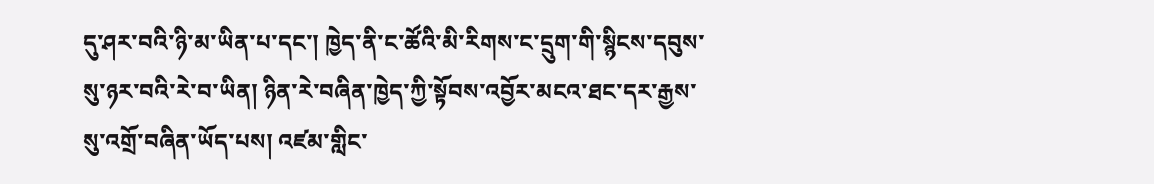དུ་ཤར་བའི་ཉི་མ་ཡིན་པ་དང་། ཁྱེད་ནི་ང་ཚོའི་མི་རིགས་ང་དྲུག་གི་སྙིངས་དབུས་སུ་ཉར་བའི་རེ་བ་ཡིན། ཉིན་རེ་བཞིན་ཁྱེད་ཀྱི་སྟོབས་འབྱོར་མངའ་ཐང་དར་རྒྱས་སུ་འགྲོ་བཞིན་ཡོད་པས། འཛམ་གླིང་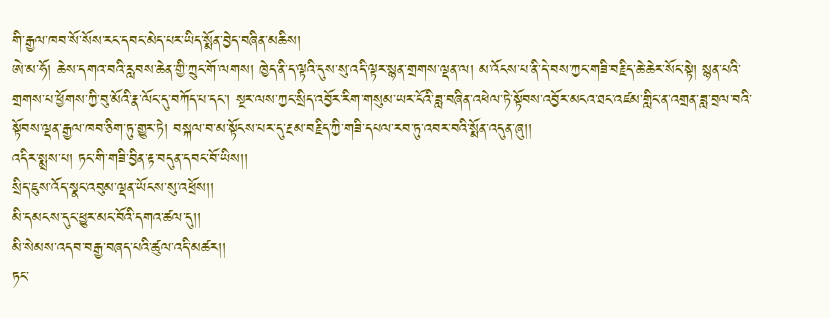གི་རྒྱལ་ཁབ་སོ་སོས་རང་དབང་མེད་པར་ཡིད་སྨོན་བྱེད་བཞིན་མཆིས།
ཨེ་མ་ཧོ། ཆེས་དགའ་བའི་རླབས་ཆེན་གྱི་ཀྲུང་གོ་ལགས། ཁྱེད་ནི་ད་ལྟའི་དུས་སུ་འདི་ལྟར་སྙན་གྲགས་ལྡན་ལ། མ་འོངས་པ་ནི་དེ་བས་ཀྱང་གཟི་བརྗིད་ཆེ་ཆེར་སོང་སྟེ། སྙན་པའི་གྲགས་པ་ཕྱོགས་ཀྱི་བུ་མོའི་རྣ་ལོང་དུ་བཀོད་པ་དང་། སྔར་ལས་ཀྱང་སྲིད་འབྱོར་རིག་གསུམ་ཡར་ངོའི་ཟླ་བཞིན་འཕེལ་ཏེ་སྟོབས་འབྱོར་མངའ་ཐང་འཛམ་གླིང་ན་འགྲན་ཟླ་བྲལ་བའི་སྟོབས་ལྡན་རྒྱལ་ཁབ་ཅིག་ཏུ་གྱུར་ཏེ། བསྐལ་བ་མ་སྟོངས་པར་དུ་རྔམ་བརྗིད་ཀྱི་གཟི་དཔལ་རབ་ཏུ་འབར་བའི་སྨོན་འདུན་ཞུ།།
འདིར་སྨྲས་པ། ཏང་གི་གཟི་བྱིན་རྟ་བདུན་དབང་བོ་ཡིས།།
སྲིད་ཇུས་འོད་སྣང་འབུམ་ལྡན་ཡོངས་སུ་འཕྲོས།།
མི་དམངས་དུང་ཕྱུར་མང་བོའི་དགའ་ཚལ་དུ།།
མི་སེམས་འདབ་བརྒྱ་བཞད་པའི་ཚུལ་འདི་མཚར།།
ཏང་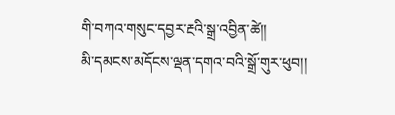གི་བཀའ་གསུང་དབྱར་རྔའི་སྒྲ་འབྱིན་ཚེ།།
མི་དམངས་མདོངས་ལྡན་དགའ་བའི་སྒྲོ་གུར་ཕུབ།།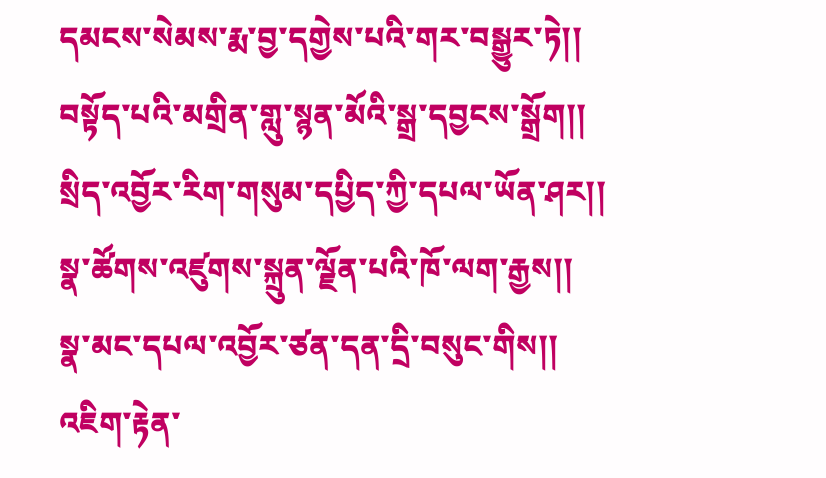དམངས་སེམས་རྨ་བྱ་དགྱེས་པའི་གར་བསྒྱུར་ཏེ།།
བསྟོད་པའི་མགྲིན་གླུ་སྙན་མོའི་སྒྲ་དབྱངས་སྒྲོག།།
སྲིད་འབྱོར་རིག་གསུམ་དཔྱིད་ཀྱི་དཔལ་ཡོན་ཤར།།
སྣ་ཚོགས་འཛུགས་སྐྲུན་ལྗོན་པའི་ཁོ་ལག་རྒྱས།།
སྣ་མང་དཔལ་འབྱོར་ཙན་དན་དྲི་བསུང་གིས།།
འཇིག་རྟེན་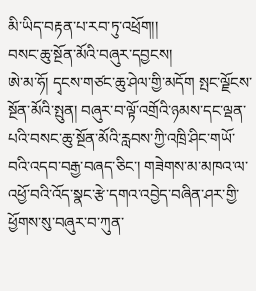མི་ཡིད་བརྟན་པ་རབ་ཏུ་འཕྲོག།།
བསང་ཆུ་སྔོན་མོའི་བཞུར་དབྱངས།
ཨེ་མ་ཧོ། དྭངས་གཙང་ཆུ་ཤེལ་གྱི་མདོག སྤང་ལྗོངས་སྔོན་མོའི་སྤུན། བཞུར་བ་ལྟོ་འགྲོའི་ཉམས་དང་ལྡན་པའི་བསང་ཆུ་སྔོན་མོའི་རླབས་ཀྱི་འཁྲི་ཤིང་གཡོ་བའི་འདབ་བརྒྱ་བཞད་ཅིང་། གཟེགས་མ་མཁའ་ལ་འཕྱོ་བའི་འོད་སྣང་རྩེ་དགའ་འབྱེད་བཞིན་ཤར་གྱི་ཕྱོགས་སུ་བཞུར་བ་ཀུན་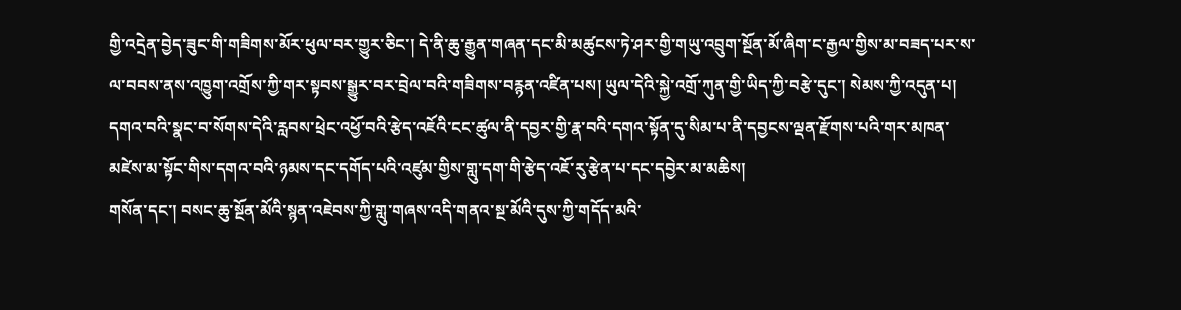གྱི་འདྲེན་བྱེད་ཟུང་གི་གཟིགས་མོར་ཕུལ་བར་གྱུར་ཅིང་། དེ་ནི་ཆུ་རྒྱུན་གཞན་དང་མི་མཚུངས་ཏེ་ཤར་གྱི་གཡུ་འབྲུག་སྔོན་མོ་ཞིག་ང་རྒྱལ་གྱིས་མ་བཟད་པར་ས་ལ་བབས་ནས་འཁྱུག་འགྲོས་ཀྱི་གར་སྟབས་སྒྱུར་བར་བྲེལ་བའི་གཟིགས་བརྙན་འཛིན་པས། ཡུལ་དེའི་སྐྱེ་འགྲོ་ཀུན་གྱི་ཡིད་ཀྱི་བརྩེ་དུང་། སེམས་ཀྱི་འདུན་པ། དགའ་བའི་སྣང་བ་སོགས་དེའི་རླབས་ཕྲེང་འཕྱོ་བའི་རྩེད་འཇོའི་ངང་ཚུལ་ནི་དབྱར་གྱི་རྣ་བའི་དགའ་སྟོན་དུ་སིམ་པ་ནི་དབྱངས་ལྡན་རྫོགས་པའི་གར་མཁན་མཛེས་མ་སྟོང་གིས་དགའ་བའི་ཉམས་དང་དགོད་པའི་འཛུམ་གྱིས་གླུ་དག་གི་རྩེད་འཇོ་རུ་རྩེན་པ་དང་དབྱེར་མ་མཆིས།
གསོན་དང་། བསང་ཆུ་སྔོན་མོའི་སྙན་འཇེབས་ཀྱི་གླུ་གཞས་འདི་གནའ་སྔ་མོའི་དུས་ཀྱི་གདོད་མའི་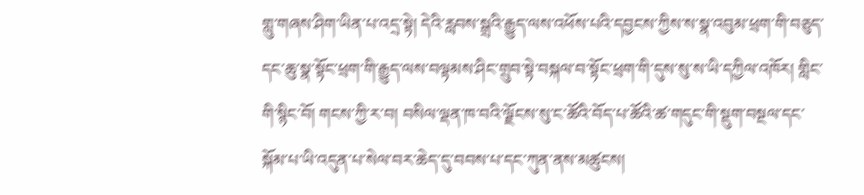གླུ་གཞས་ཤིག་ཡིན་པ་འདྲ་སྟེ། དེའི་རླབས་སྒྲའི་རྒྱུད་ལས་འཕོས་པའི་དབྱངས་ཀྱིས་ས་སྣ་འབུམ་ཕྲག་གི་བཅུད་དང་ཆུ་སྣ་སྟོང་ཕྲག་གི་རྒྱུད་ལས་བལྟམས་ཤིང་གྲུབ་སྟེ་བསྐལ་བ་སྟོང་ཕྲག་གི་དུས་སུ་ས་ཡི་དཀྱིལ་འཁོར། གླིང་གི་སྙིང་བོ། གངས་ཀྱི་ར་བ། བསིལ་ལྡན་ཁ་བའི་ལྗོངས་སུ་ང་ཚོའི་བོད་པ་ཚོའི་ཚ་གདུང་གི་སྡུག་བསྔལ་དང་སྐོམ་པ་ཡི་འདུན་པ་སེལ་བར་ཆེད་དུ་བབས་པ་དང་ཀུན་ནས་མཚུངས།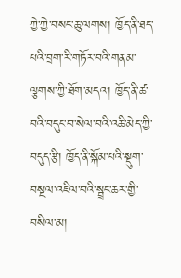ཀྱེ་ཀྱེ་བསང་ཆུ་ལགས། ཁྱོད་ནི་ཐད་པའི་བྲག་རི་གཏོར་བའི་གནམ་ལྕགས་ཀྱི་ཐོག་མདའ། ཁྱོད་ནི་ཚ་བའི་བདུང་བ་སེལ་བའི་འཆི་མེད་ཀྱི་བདུད་རྩི། ཁྱོད་ནི་སྐོམ་པའི་སྡུག་བསྔལ་འཇིལ་བའི་སྦྲང་ཆར་གྱི་བསིལ་མ།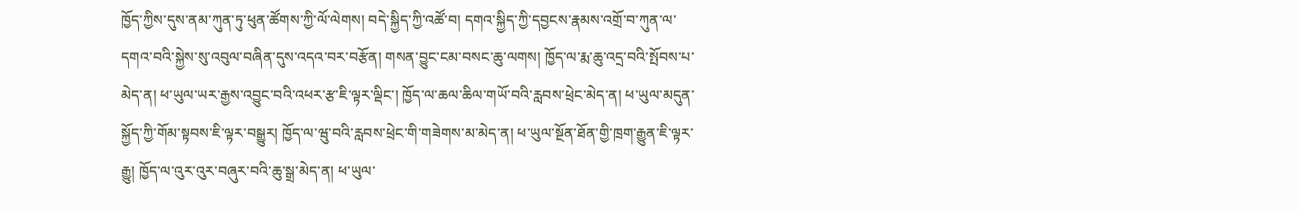ཁྱོད་ཀྱིས་དུས་ནམ་ཀུན་ཏུ་ཕུན་ཚོགས་ཀྱི་ལོ་ལེགས། བདེ་སྐྱིད་ཀྱི་འཚོ་བ། དགའ་སྐྱིད་ཀྱི་དབྱངས་རྣམས་འགྲོ་བ་ཀུན་ལ་དགའ་བའི་སྐྱེས་སུ་འབུལ་བཞིན་དུས་འདའ་བར་བརྩོན། གསན་བྱུང་ངམ་བསང་ཆུ་ལགས། ཁྱོད་ལ་རྨ་ཆུ་འདྲ་བའི་སྤོབས་པ་མེད་ན། ཕ་ཡུལ་ཡར་རྒྱས་འབྱུང་བའི་འཕར་རྩ་ཇི་ལྟར་ལྡིང་། ཁྱོད་ལ་ཆལ་ཆིལ་གཡོ་བའི་རླབས་ཕྲེང་མེད་ན། ཕ་ཡུལ་མདུན་སྐྱོད་ཀྱི་གོམ་སྟབས་ཇི་ལྟར་བསྒྱུར། ཁྱོད་ལ་ཝུ་བའི་རླབས་ཕྲེང་གི་གཟེགས་མ་མེད་ན། ཕ་ཡུལ་སྔོན་ཐོན་གྱི་ཁྲག་རྒྱུན་ཇི་ལྟར་རྒྱུ། ཁྱོད་ལ་འུར་འུར་བཞུར་བའི་ཆུ་སྒྲ་མེད་ན། ཕ་ཡུལ་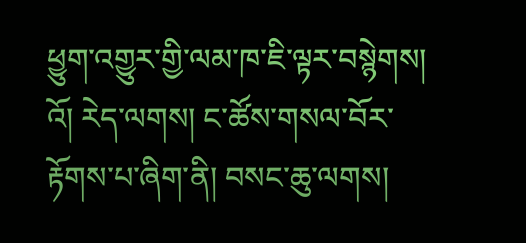ཕྱུག་འགྱུར་གྱི་ལམ་ཁ་ཇི་ལྟར་བསྙེགས།
འོ། རེད་ལགས། ང་ཚོས་གསལ་བོར་རྟོགས་པ་ཞིག་ནི། བསང་ཆུ་ལགས།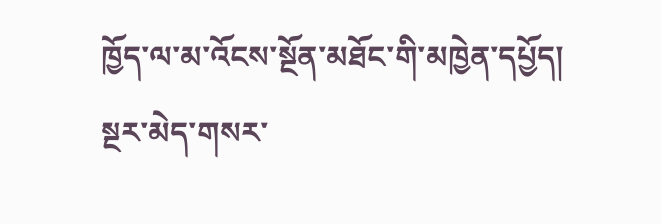ཁྱོད་ལ་མ་འོངས་སྔོན་མཐོང་གི་མཁྱེན་དཔྱོད། སྔར་མེད་གསར་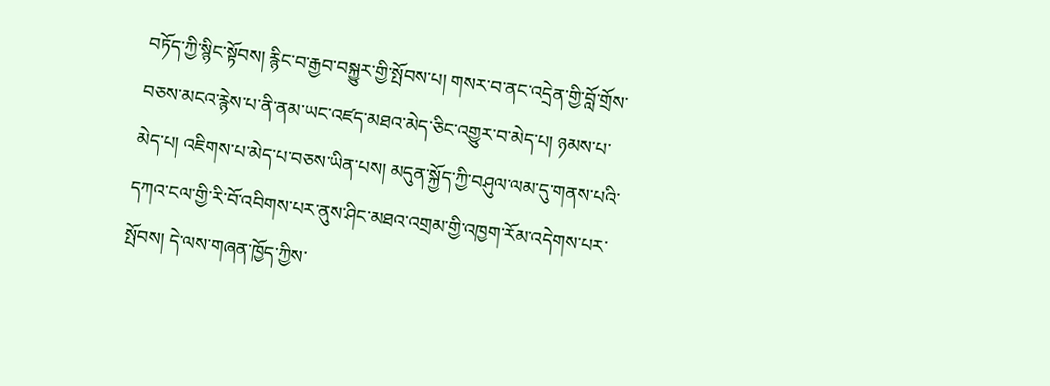བཏོད་ཀྱི་སྙིང་སྟོབས། རྙིང་བ་རྒྱབ་བསྐྱུར་གྱི་སྤོབས་པ། གསར་བ་ནང་འདྲེན་གྱི་བློ་གྲོས་བཅས་མངའ་རྙེས་པ་ནི་ནམ་ཡང་འཛད་མཐའ་མེད་ཅིང་འགྱུར་བ་མེད་པ། ཉམས་པ་མེད་པ། འཇིགས་པ་མེད་པ་བཅས་ཡིན་པས། མདུན་སྐྱོད་ཀྱི་བཤུལ་ལམ་དུ་གནས་པའི་དཀའ་ངལ་གྱི་རི་བོ་འབིགས་པར་ནུས་ཤིང་མཐའ་འགྲམ་གྱི་འཁྱག་རོམ་འདེགས་པར་སྤོབས། དེ་ལས་གཞན་ཁྱོད་ཀྱིས་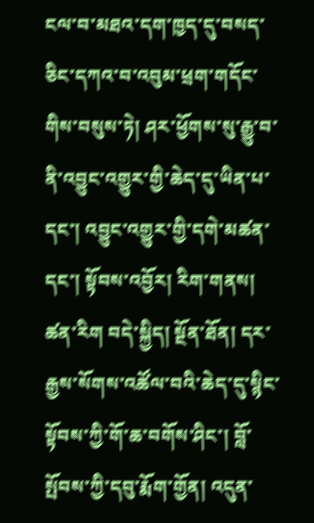ངལ་བ་མཐའ་དག་ཁྱད་དུ་བསད་ཅིང་དཀའ་བ་འབུམ་ཕྲག་གདོང་གིས་བསུས་ཏེ། ཤར་ཕྱོགས་སུ་རྒྱུ་བ་ནི་འབྱུང་འགྱུར་གྱི་ཆེད་དུ་ཡིན་པ་དང་། འབྱུང་འགྱུར་གྱི་དགེ་མཚན་དང་། སྟོབས་འབྱོར། རིག་གནས། ཚན་རིག བདེ་སྐྱིད། སྔོན་ཐོན། དར་རྒྱས་སོགས་འཚོལ་བའི་ཆེད་དུ་སྙིང་སྟོབས་ཀྱི་གོ་ཆ་བགོས་ཤིང་། བློ་སྤོབས་ཀྱི་དབུ་རྨོག་གྱོན། འདུན་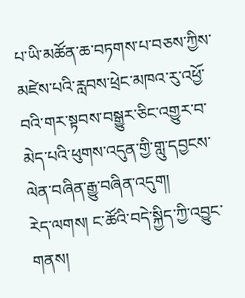པ་ཡི་མཚོན་ཆ་བཏགས་པ་བཅས་ཀྱིས་མཛེས་པའི་རླབས་ཕྲེང་མཁའ་རུ་འཕྱོ་བའི་གར་སྟབས་བསྒྱུར་ཅིང་འགྱུར་བ་མེད་པའི་ཕུགས་འདུན་གྱི་གླུ་དབྱངས་ལེན་བཞིན་རྒྱུ་བཞིན་འདུག།
རེད་ལགས། ང་ཚོའི་བདེ་སྐྱིད་ཀྱི་འབྱུང་གནས།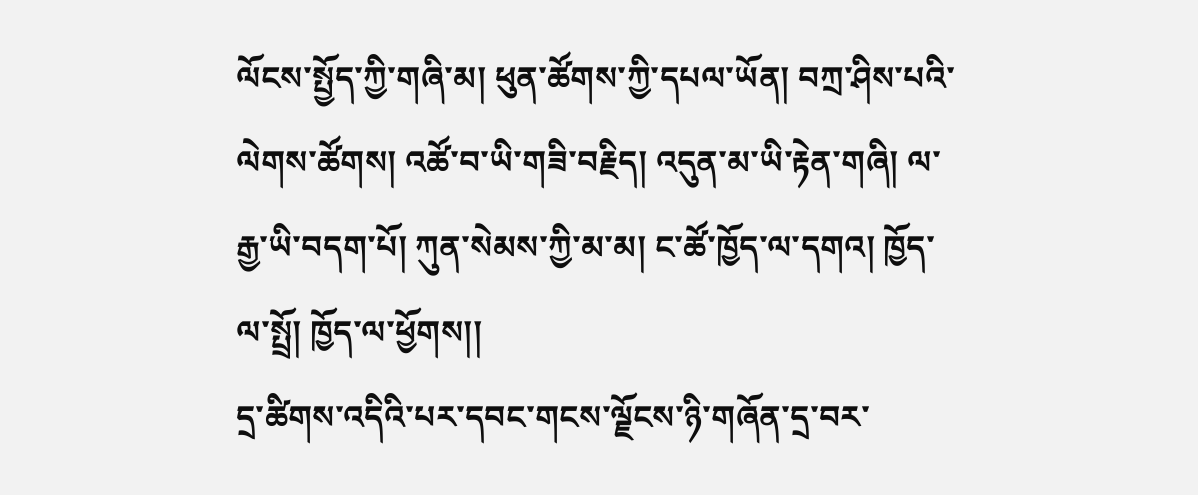ལོངས་སྤྱོད་ཀྱི་གཞི་མ། ཕུན་ཚོགས་ཀྱི་དཔལ་ཡོན། བཀྲ་ཤིས་པའི་ལེགས་ཚོགས། འཚོ་བ་ཡི་གཟི་བརྗིད། འདུན་མ་ཡི་རྟེན་གཞི། ལ་རྒྱ་ཡི་བདག་པོ། ཀུན་སེམས་ཀྱི་མ་མ། ང་ཚོ་ཁྱོད་ལ་དགའ། ཁྱོད་ལ་སྤྲོ། ཁྱོད་ལ་ཕྱོགས།།
དྲ་ཚིགས་འདིའི་པར་དབང་གངས་ལྗོངས་ཉི་གཞོན་དྲ་བར་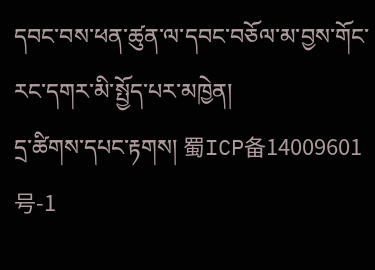དབང་བས་ཕན་ཚུན་ལ་དབང་བཅོལ་མ་བྱས་གོང་རང་དགར་མི་སྤྱོད་པར་མཁྱེན།
དྲ་ཚིགས་དཔང་རྟགས། 蜀ICP备14009601号-1